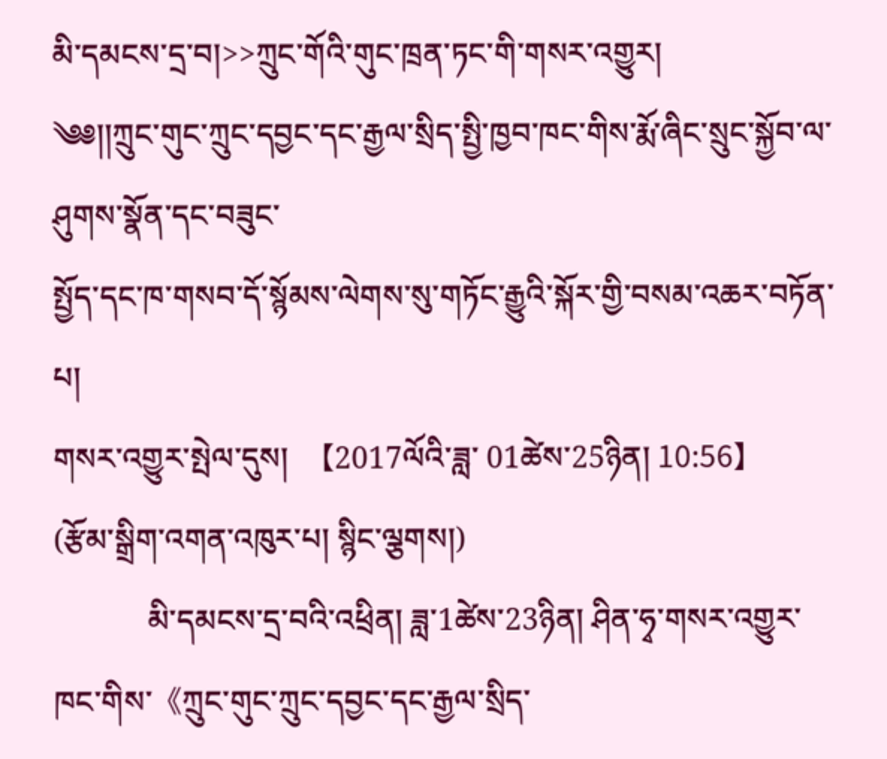མི་དམངས་དྲ་བ།>>ཀྲུང་གོའི་གུང་ཁྲན་ཏང་གི་གསར་འགྱུར།
༄༅།།ཀྲུང་གུང་ཀྲུང་དབྱང་དང་རྒྱལ་སྲིད་སྤྱི་ཁྱབ་ཁང་གིས་རྨོ་ཞིང་སྲུང་སྐྱོབ་ལ་ཤུགས་སྣོན་དང་བཟུང་
སྤྱོད་དང་ཁ་གསབ་དོ་སྙོམས་ལེགས་སུ་གཏོང་རྒྱུའི་སྐོར་གྱི་བསམ་འཆར་བཏོན་པ།
གསར་འགྱུར་སྤེལ་དུས།  【2017ལོའི་ཟླ་ 01ཚེས་25ཉིན། 10:56】   (རྩོམ་སྒྲིག་འགན་འཁུར་པ། སྙིང་ལྕགས།)
            མི་དམངས་དྲ་བའི་འཕྲིན། ཟླ་1ཚེས་23ཉིན། ཤིན་ཧྭ་གསར་འགྱུར་ཁང་གིས་《ཀྲུང་གུང་ཀྲུང་དབྱང་དང་རྒྱལ་སྲིད་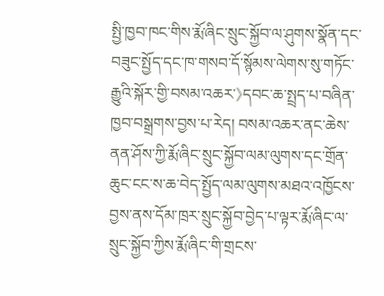སྤྱི་ཁྱབ་ཁང་གིས་རྨོ་ཞིང་སྲུང་སྐྱོབ་ལ་ཤུགས་སྣོན་དང་བཟུང་སྤྱོད་དང་ཁ་གསབ་དོ་སྙོམས་ལེགས་སུ་གཏོང་རྒྱུའི་སྐོར་གྱི་བསམ་འཆར་》དབང་ཆ་སྤྲད་པ་བཞིན་ཁྱབ་བསྒྲགས་བྱས་པ་རེད། བསམ་འཆར་ནང་ཆེས་ནན་ཤོས་ཀྱི་རྨོ་ཞིང་སྲུང་སྐྱོབ་ལམ་ལུགས་དང་གྲོན་ཆུང་ངང་ས་ཆ་བེད་སྤྱོད་ལམ་ལུགས་མཐའ་འཁྱོངས་བྱས་ནས་དོམ་ཁྲར་སྲུང་སྐྱོབ་བྱེད་པ་ལྟར་རྨོ་ཞིང་ལ་སྲུང་སྐྱོབ་ཀྱིས་རྨོ་ཞིང་གི་གྲངས་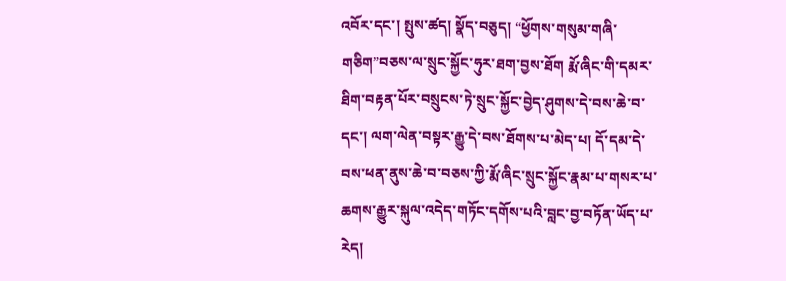འབོར་དང་། སྤུས་ཚད། སྣོད་བཅུད། “ཕྱོགས་གསུམ་གཞི་གཅིག”བཅས་ལ་སྲུང་སྐྱོང་ཧུར་ཐག་བྱས་ཐོག རྨོ་ཞིང་གི་དམར་ཐིག་བརྟན་པོར་བསྲུངས་ཏེ་སྲུང་སྐྱོང་བྱེད་ཤུགས་དེ་བས་ཆེ་བ་དང་། ལག་ལེན་བསྟར་རྒྱུ་དེ་བས་ཐོགས་པ་མེད་པ། དོ་དམ་དེ་བས་ཕན་ནུས་ཆེ་བ་བཅས་ཀྱི་རྨོ་ཞིང་སྲུང་སྐྱོང་རྣམ་པ་གསར་པ་ཆགས་རྒྱུར་སྐུལ་འདེད་གཏོང་དགོས་པའི་བླང་བྱ་བཏོན་ཡོད་པ་རེད།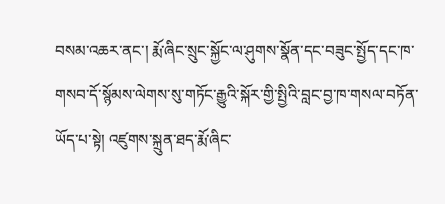བསམ་འཆར་ནང་། རྨོ་ཞིང་སྲུང་སྐྱོང་ལ་ཤུགས་སྣོན་དང་བཟུང་སྤྱོད་དང་ཁ་གསབ་དོ་སྙོམས་ལེགས་སུ་གཏོང་རྒྱུའི་སྐོར་གྱི་སྤྱིའི་བླང་བྱ་ཁ་གསལ་བཏོན་ཡོད་པ་སྟེ། འཛུགས་སྐྲུན་ཐད་རྨོ་ཞིང་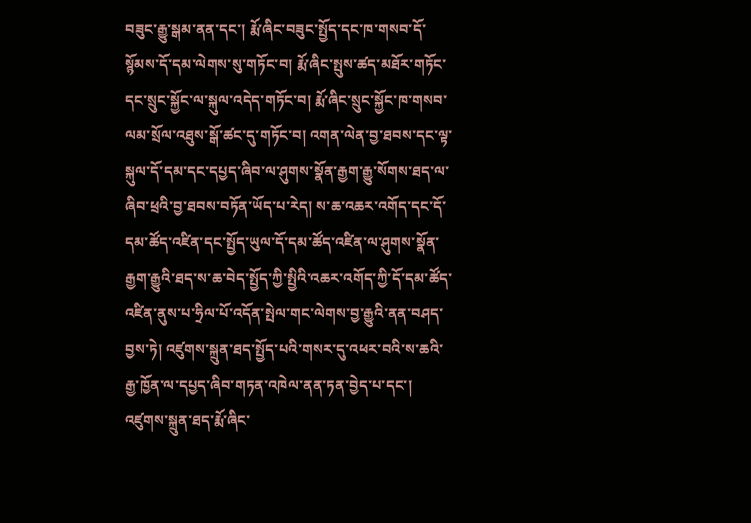བཟུང་རྒྱུ་སྒམ་ནན་དང་། རྨོ་ཞིང་བཟུང་སྤྱོད་དང་ཁ་གསབ་དོ་སྙོམས་དོ་དམ་ལེགས་སུ་གཏོང་བ། རྨོ་ཞིང་སྤུས་ཚད་མཐོར་གཏོང་དང་སྲུང་སྐྱོང་ལ་སྐུལ་འདེད་གཏོང་བ། རྨོ་ཞིང་སྲུང་སྐྱོང་ཁ་གསབ་ལམ་སྲོལ་འཐུས་སྒོ་ཚང་དུ་གཏོང་བ། འགན་ལེན་བྱ་ཐབས་དང་ལྟ་སྐུལ་དོ་དམ་དང་དཔྱད་ཞིབ་ལ་ཤུགས་སྣོན་རྒྱག་རྒྱུ་སོགས་ཐད་ལ་ཞིབ་ཕྲའི་བྱ་ཐབས་བཏོན་ཡོད་པ་རེད། ས་ཆ་འཆར་འགོད་དང་དོ་དམ་ཚོད་འཛིན་དང་སྤྱོད་ཡུལ་དོ་དམ་ཚོད་འཛིན་ལ་ཤུགས་སྣོན་རྒྱག་རྒྱུའི་ཐད་ས་ཆ་བེད་སྤྱོད་ཀྱི་སྤྱིའི་འཆར་འགོད་ཀྱི་དོ་དམ་ཚོད་འཛིན་ནུས་པ་ཧྲིལ་པོ་འདོན་སྤེལ་གང་ལེགས་བྱ་རྒྱུའི་ནན་བཤད་བྱས་ཏེ། འཛུགས་སྐྲུན་ཐད་སྤྱོད་པའི་གསར་དུ་འཕར་བའི་ས་ཆའི་རྒྱ་ཁྱོན་ལ་དཔྱད་ཞིབ་གཏན་འཁེལ་ནན་ཏན་བྱེད་པ་དང་། འཛུགས་སྐྲུན་ཐད་རྨོ་ཞིང་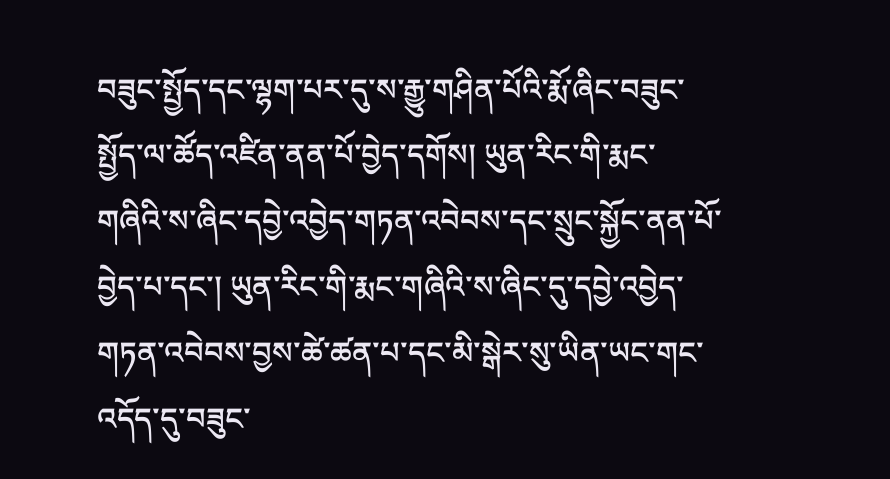བཟུང་སྤྱོད་དང་ལྷག་པར་དུ་ས་རྒྱུ་གཤིན་པོའི་རྨོ་ཞིང་བཟུང་སྤྱོད་ལ་ཚོད་འཛིན་ནན་པོ་བྱེད་དགོས། ཡུན་རིང་གི་རྨང་གཞིའི་ས་ཞིང་དབྱེ་འབྱེད་གཏན་འབེབས་དང་སྲུང་སྐྱོང་ནན་པོ་བྱེད་པ་དང་། ཡུན་རིང་གི་རྨང་གཞིའི་ས་ཞིང་དུ་དབྱེ་འབྱེད་གཏན་འབེབས་བྱས་ཚེ་ཚན་པ་དང་མི་སྒེར་སུ་ཡིན་ཡང་གང་འདོད་དུ་བཟུང་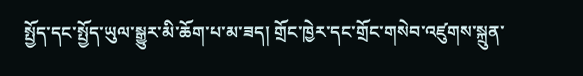སྤྱོད་དང་སྤྱོད་ཡུལ་སྒྱུར་མི་ཆོག་པ་མ་ཟད། གྲོང་ཁྱེར་དང་གྲོང་གསེབ་འཛུགས་སྐྲུན་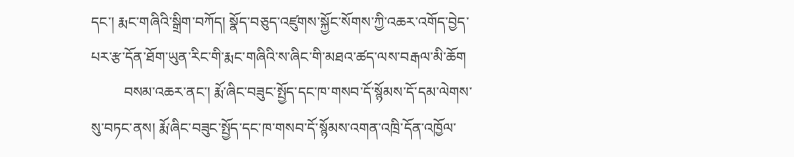དང་། རྨང་གཞིའི་སྒྲིག་བཀོད། སྣོད་བཅུད་འཛུགས་སྐྱོང་སོགས་ཀྱི་འཆར་འགོད་བྱེད་པར་རྩ་དོན་ཐོག་ཡུན་རིང་གི་རྨང་གཞིའི་ས་ཞིང་གི་མཐའ་ཚད་ལས་བརྒལ་མི་ཆོག
         བསམ་འཆར་ནང་། རྨོ་ཞིང་བཟུང་སྤྱོད་དང་ཁ་གསབ་དོ་སྙོམས་དོ་དམ་ལེགས་སུ་བཏང་ནས། རྨོ་ཞིང་བཟུང་སྤྱོད་དང་ཁ་གསབ་དོ་སྙོམས་འགན་འཁྲི་དོན་འཁྱོལ་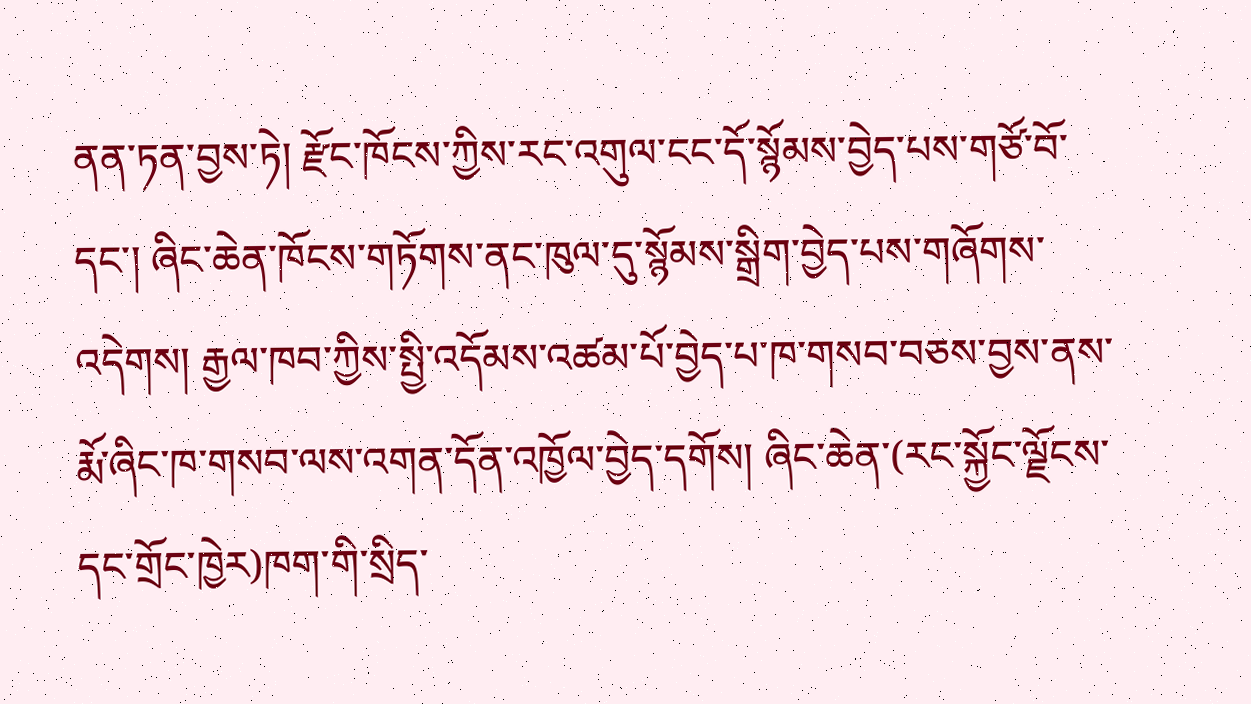ནན་ཏན་བྱས་ཏེ། རྫོང་ཁོངས་ཀྱིས་རང་འགུལ་ངང་དོ་སྙོམས་བྱེད་པས་གཙོ་བོ་དང་། ཞིང་ཆེན་ཁོངས་གཏོགས་ནང་ཁུལ་དུ་སྙོམས་སྒྲིག་བྱེད་པས་གཞོགས་འདེགས། རྒྱལ་ཁབ་ཀྱིས་སྤྱི་འདོམས་འཚམ་པོ་བྱེད་པ་ཁ་གསབ་བཅས་བྱས་ནས་རྨོ་ཞིང་ཁ་གསབ་ལས་འགན་དོན་འཁྱོལ་བྱེད་དགོས། ཞིང་ཆེན་(རང་སྐྱོང་ལྗོངས་དང་གྲོང་ཁྱེར)ཁག་གི་སྲིད་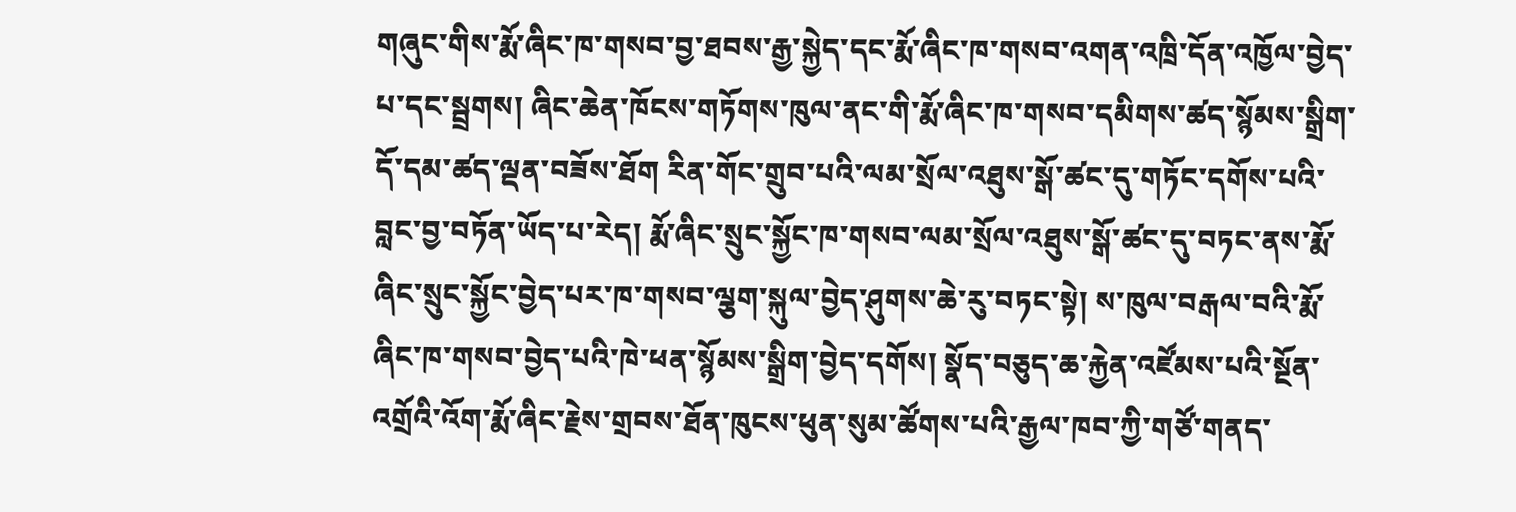གཞུང་གིས་རྨོ་ཞིང་ཁ་གསབ་བྱ་ཐབས་རྒྱ་སྐྱེད་དང་རྨོ་ཞིང་ཁ་གསབ་འགན་འཁྲི་དོན་འཁྱོལ་བྱེད་པ་དང་སྦྲགས། ཞིང་ཆེན་ཁོངས་གཏོགས་ཁུལ་ནང་གི་རྨོ་ཞིང་ཁ་གསབ་དམིགས་ཚད་སྙོམས་སྒྲིག་དོ་དམ་ཚད་ལྡན་བཟོས་ཐོག རིན་གོང་གྲུབ་པའི་ལམ་སྲོལ་འཐུས་སྒོ་ཚང་དུ་གཏོང་དགོས་པའི་བླང་བྱ་བཏོན་ཡོད་པ་རེད། རྨོ་ཞིང་སྲུང་སྐྱོང་ཁ་གསབ་ལམ་སྲོལ་འཐུས་སྒོ་ཚང་དུ་བཏང་ནས་རྨོ་ཞིང་སྲུང་སྐྱོང་བྱེད་པར་ཁ་གསབ་ལྕག་སྐུལ་བྱེད་ཤུགས་ཆེ་རུ་བཏང་སྟེ། ས་ཁུལ་བརྒལ་བའི་རྨོ་ཞིང་ཁ་གསབ་བྱེད་པའི་ཁེ་ཕན་སྙོམས་སྒྲིག་བྱེད་དགོས། སྣོད་བཅུད་ཆ་རྐྱེན་འཛོམས་པའི་སྔོན་འགྲོའི་འོག་རྨོ་ཞིང་རྗེས་གྲབས་ཐོན་ཁུངས་ཕུན་སུམ་ཚོགས་པའི་རྒྱལ་ཁབ་ཀྱི་གཙོ་གནད་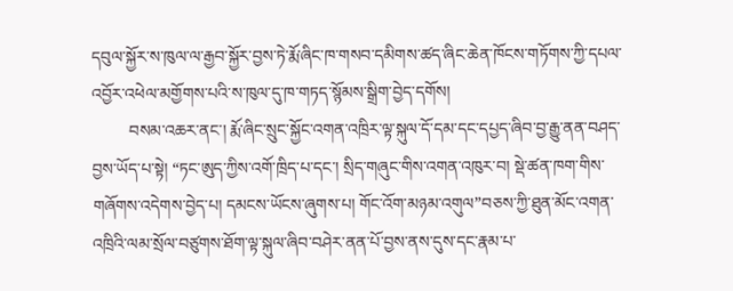དབུལ་སྐྱོར་ས་ཁུལ་ལ་རྒྱབ་སྐྱོར་བྱས་ཏེ་རྨོ་ཞིང་ཁ་གསབ་དམིགས་ཚད་ཞིང་ཆེན་ཁོངས་གཏོགས་ཀྱི་དཔལ་འབྱོར་འཕེལ་མགྱོགས་པའི་ས་ཁུལ་དུ་ཁ་གཏད་སྙོམས་སྒྲིག་བྱེད་དགོས།
         བསམ་འཆར་ནང་། རྨོ་ཞིང་སྲུང་སྐྱོང་འགན་འཁྲིར་ལྟ་སྐུལ་དོ་དམ་དང་དཔྱད་ཞིབ་བྱ་རྒྱུ་ནན་བཤད་བྱས་ཡོད་པ་སྟེ། “ཏང་ཨུད་ཀྱིས་འགོ་ཁྲིད་པ་དང་། སྲིད་གཞུང་གིས་འགན་འཁུར་བ། སྡེ་ཚན་ཁག་གིས་གཞོགས་འདེགས་བྱེད་པ། དམངས་ཡོངས་ཞུགས་པ། གོང་འོག་མཉམ་འགུལ”བཅས་ཀྱི་ཐུན་མོང་འགན་འཁྲིའི་ལམ་སྲོལ་བཙུགས་ཐོག་ལྟ་སྐུལ་ཞིབ་བཤེར་ནན་པོ་བྱས་ནས་དུས་དང་རྣམ་པ་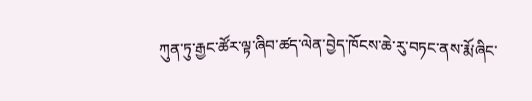ཀུན་ཏུ་རྒྱང་ཚོར་ལྟ་ཞིབ་ཚད་ལེན་བྱེད་ཁོངས་ཆེ་རུ་བཏང་ནས་རྨོ་ཞིང་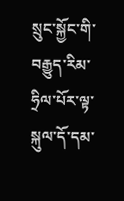སྲུང་སྐྱོང་གི་བརྒྱུད་རིམ་ཧྲིལ་པོར་ལྟ་སྐུལ་དོ་དམ་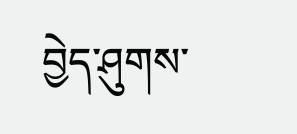བྱེད་ཤུགས་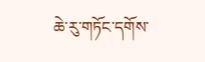ཆེ་རུ་གཏོང་དགོས་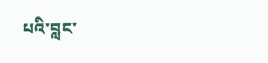པའི་བླང་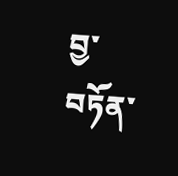བྱ་བཏོན་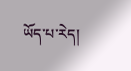ཡོད་པ་རེད།